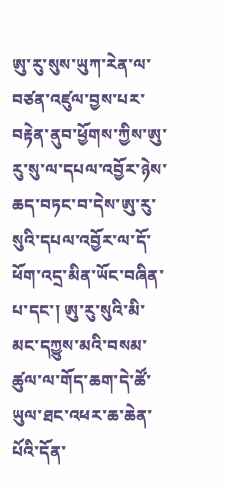ཨུ་རུ་སུས་ཡུཀ་རེན་ལ་བཙན་འཛུལ་བྱས་པར་བརྟེན་ནུབ་ཕྱོགས་ཀྱིས་ཨུ་རུ་སུ་ལ་དཔལ་འབྱོར་ཉེས་ཆད་བཏང་བ་དེས་ཨུ་རུ་སུའི་དཔལ་འབྱོར་ལ་དོ་ཕོག་འདྲ་མིན་ཡོང་བཞིན་པ་དང་། ཨུ་རུ་སུའི་མི་མང་དཀྱུས་མའི་བསམ་ཚུལ་ལ་གོད་ཆག་དེ་ཚོ་ཡུལ་ཐང་འཕར་ཆ་ཆེན་པོའི་དོན་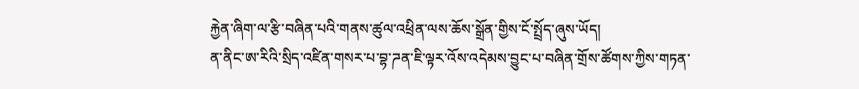རྐྱེན་ཞིག་ལ་རྩི་བཞིན་པའི་གནས་ཚུལ་འཕྲིན་ལས་ཆོས་སྒྲོན་གྱིས་ངོ་སྤྲོད་ཞུས་ཡོད།
ན་ནིང་ཨ་རིའི་སྲིད་འཛིན་གསར་པ་བྷ་ཌན་ཇི་ལྟར་འོས་འདེམས་བྱུང་པ་བཞིན་གྲོས་ཚོགས་ཀྱིས་གཏན་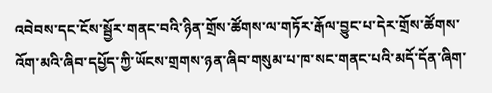འབེབས་དང་ངོས་སྦྱོར་གནང་བའི་ཉིན་གྲོས་ཚོགས་ལ་གཏོར་རྒོལ་བྱུང་པ་དེར་གྲོས་ཚོགས་འོག་མའི་ཞིབ་དཔྱོད་ཀྱི་ཡོངས་གྲགས་ཉན་ཞིབ་གསུམ་པ་ཁ་སང་གནང་པའི་མདོ་དོན་ཞིག་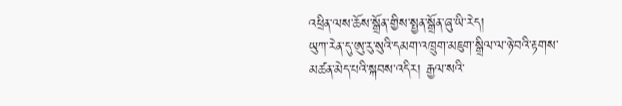འཕྲིན་ལས་ཆོས་སྒྲོན་གྱིས་སྤྱན་སྒྲོན་ཞུ་ཡི་རེད།
ཡུཀ་རེན་དུ་ཨུ་རུ་སུའི་དམག་འཁྲུག་མཇུག་སྒྲིལ་ལ་ཉེ་བའི་རྟགས་མཚན་མེད་པའི་སྐབས་འདིར། རྒྱལ་སའི་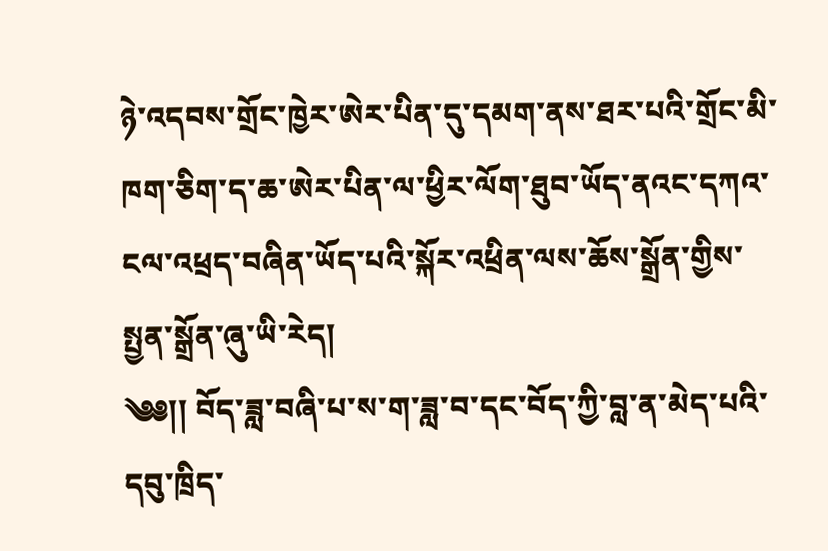ཉེ་འདབས་གྲོང་ཁྱེར་ཨེར་པིན་དུ་དམག་ནས་ཐར་པའི་གྲོང་མི་ཁག་ཅིག་ད་ཆ་ཨེར་པིན་ལ་ཕྱིར་ལོག་ཐུབ་ཡོད་ནའང་དཀའ་ངལ་འཕྲད་བཞིན་ཡོད་པའི་སྐོར་འཕྲིན་ལས་ཆོས་སྒྲོན་གྱིས་སྤྱན་སྒྲོན་ཞུ་ཡི་རེད།
༄༅།། བོད་ཟླ་བཞི་པ་ས་ག་ཟླ་བ་དང་བོད་ཀྱི་བླ་ན་མེད་པའི་དབུ་ཁྲིད་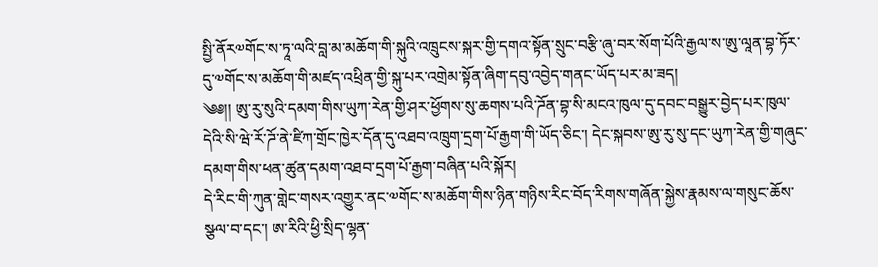སྤྱི་ནོར༧གོང་ས་ཏཱ་ལའི་བླ་མ་མཆོག་གི་སྐུའི་འཁྲུངས་སྐར་གྱི་དགའ་སྟོན་སྲུང་བརྩི་ཞུ་བར་སོག་པོའི་རྒྱལ་ས་ཨུ་ལཱན་བྷ་ཏོར་དུ་༧གོང་ས་མཆོག་གི་མཛད་འཕྲིན་གྱི་སྐུ་པར་འགྲེམ་སྟོན་ཞིག་དབུ་འབྱེད་གནང་ཡོད་པར་མ་ཟད།
༄༅།། ཨུ་རུ་སུའི་དམག་གིས་ཡུཀ་རེན་གྱི་ཤར་ཕྱོགས་སུ་ཆགས་པའི་ཌོན་བྷ་སི་མངའ་ཁུལ་དུ་དབང་བསྒྱུར་བྱེད་པར་ཁུལ་དེའི་སི་ཝེ་རོ་ཌོ་ནེ་ཛིཀ་གྲོང་ཁྱེར་དོན་དུ་འཐབ་འཁྲུག་དྲག་པོ་རྒྱག་གི་ཡོད་ཅིང་། དེང་སྐབས་ཨུ་རུ་སུ་དང་ཡུཀ་རེན་གྱི་གཞུང་དམག་གིས་ཕན་ཚུན་དམག་འཐབ་དྲག་པོ་རྒྱག་བཞིན་པའི་སྐོར།
དེ་རིང་གི་ཀུན་གླེང་གསར་འགྱུར་ནང་༧གོང་ས་མཆོག་གིས་ཉིན་གཉིས་རིང་བོད་རིགས་གཞོན་སྐྱེས་རྣམས་ལ་གསུང་ཆོས་སྩལ་བ་དང་། ཨ་རིའི་ཕྱི་སྲིད་ལྷན་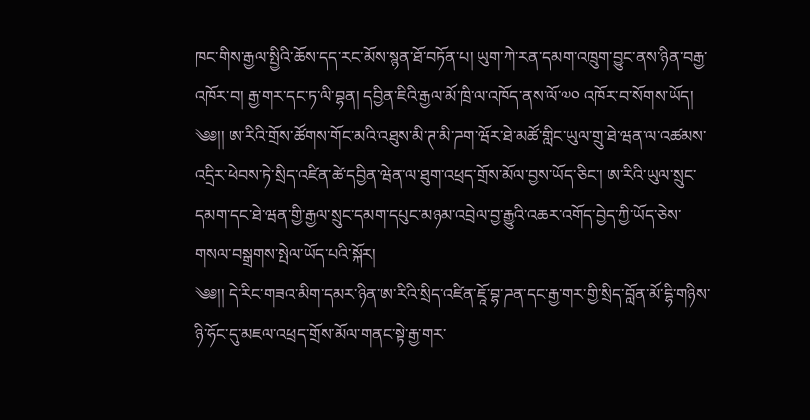ཁང་གིས་རྒྱལ་སྤྱིའི་ཆོས་དད་རང་མོས་སྙན་ཐོ་བཏོན་པ། ཡུག་ཀེ་རན་དམག་འཁྲུག་བྱུང་ནས་ཉིན་བརྒྱ་འཁོར་བ། རྒྱ་གར་དང་ཏ་ལི་བྷན། དབྱིན་ཇིའི་རྒྱལ་མོ་ཁྲི་ལ་འཁོད་ནས་ལོ་༧༠ འཁོར་བ་སོགས་ཡོད།
༄༅།། ཨ་རིའི་གྲོས་ཚོགས་གོང་མའི་འཐུས་མི་ཊ་མི་ཌག་ཝོར་ཐེ་མཚོ་གླིང་ཡུལ་གྲུ་ཐེ་ཝན་ལ་འཚམས་འདྲིར་ཕེབས་ཏེ་སྲིད་འཛིན་ཚེ་དབྱིན་ཝེན་ལ་ཐུག་འཕྲད་གྲོས་མོལ་བྱས་ཡོད་ཅིང་། ཨ་རིའི་ཡུལ་སྲུང་དམག་དང་ཐེ་ཝན་གྱི་རྒྱལ་སྲུང་དམག་དཔུང་མཉམ་འབྲེལ་བྱ་རྒྱུའི་འཆར་འགོད་བྱེད་ཀྱི་ཡོད་ཅེས་གསལ་བསྒྲགས་སྤེལ་ཡོད་པའི་སྐོར།
༄༅།། དེ་རིང་གཟའ་མིག་དམར་ཉིན་ཨ་རིའི་སྲིད་འཛིན་ཇཱོ་བྷ་ཌན་དང་རྒྱ་གར་གྱི་སྲིད་བློན་མོ་དྷི་གཉིས་ཉི་ཧོང་དུ་མཇལ་འཕྲད་གྲོས་མོལ་གནང་སྟེ་རྒྱ་གར་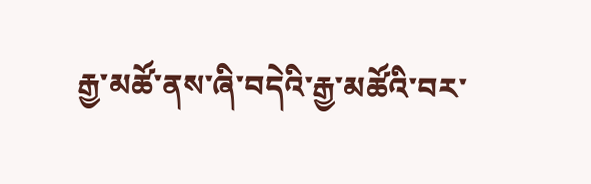རྒྱ་མཚོ་ནས་ཞི་བདེའི་རྒྱ་མཚོའི་བར་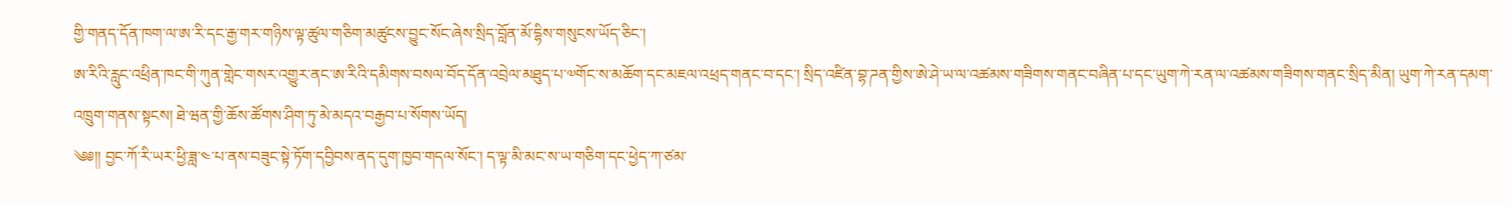གྱི་གནད་དོན་ཁག་ལ་ཨ་རི་དང་རྒྱ་གར་གཉིས་ལྟ་ཚུལ་གཅིག་མཚུངས་བྱུང་སོང་ཞེས་སྲིད་བློན་མོ་དྷིས་གསུངས་ཡོད་ཅིང་།
ཨ་རིའི་རླུང་འཕྲིན་ཁང་གི་ཀུན་གླེང་གསར་འགྱུར་ནང་ཨ་རིའི་དམིགས་བསལ་བོད་དོན་འབྲེལ་མཐུད་པ་༧གོང་ས་མཆོག་དང་མཇལ་འཕྲད་གནང་བ་དང་། སྲིད་འཛིན་བྷ་ཌན་གྱིས་ཨེ་ཤེ་ཡ་ལ་འཚམས་གཟིགས་གནང་བཞིན་པ་དང་ཡུག་ཀེ་རན་ལ་འཚམས་གཟིགས་གནང་སྲིད་མིན། ཡུག་ཀེ་རན་དམག་འཁྲུག་གནས་སྟངས། ཐེ་ཝན་གྱི་ཆོས་ཚོགས་ཤིག་ཏུ་མེ་མདའ་བརྒྱབ་པ་སོགས་ཡོད།
༄༅།། བྱང་ཀོ་རི་ཡར་ཕྱི་ཟླ་༤་པ་ནས་བཟུང་སྟེ་ཏོག་དབྱིབས་ནད་དུག་ཁྱབ་གདལ་སོང་། ད་ལྟ་མི་མང་ས་ཡ་གཅིག་དང་ཕྱེད་ཀ་ཙམ་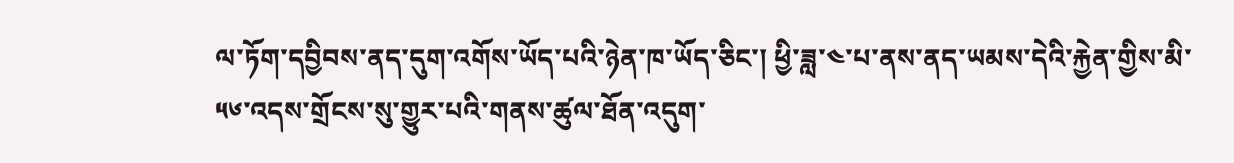ལ་ཏོག་དབྱིབས་ནད་དུག་འགོས་ཡོད་པའི་ཉེན་ཁ་ཡོད་ཅིང་། ཕྱི་ཟླ་༤་པ་ནས་ནད་ཡམས་དེའི་རྐྱེན་གྱིས་མི་༥༦་འདས་གྲོངས་སུ་གྱུར་པའི་གནས་ཚུལ་ཐོན་འདུག་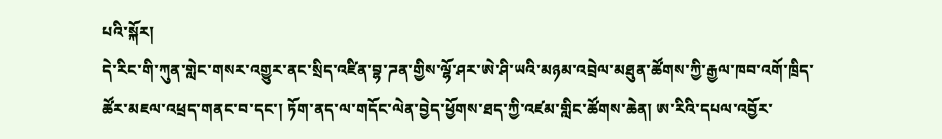པའི་སྐོར།
དེ་རིང་གི་ཀུན་གླེང་གསར་འགྱུར་ནང་སྲིད་འཛིན་བྷ་ཌན་གྱིས་ལྷོ་ཤར་ཨེ་ཤི་ཡའི་མཉམ་འབྲེལ་མཐུན་ཚོགས་ཀྱི་རྒྱལ་ཁབ་འགོ་ཁྲིད་ཚོར་མཇལ་འཕྲད་གནང་བ་དང་། ཏོག་ནད་ལ་གདོང་ལེན་བྱེད་ཕྱོགས་ཐད་ཀྱི་འཛམ་གླིང་ཚོགས་ཆེན། ཨ་རིའི་དཔལ་འབྱོར་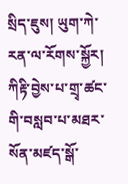སྲིད་ཇུས། ཡུག་ཀེ་རན་ལ་རོགས་སྐྱོར། ཀིརྟི་བྱེས་པ་གྲྭ་ཚང་གི་བསླབ་པ་མཐར་སོན་མཛད་སྒོ་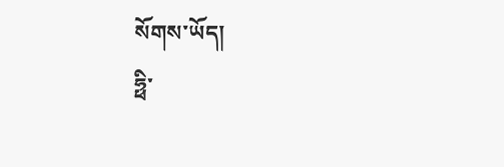སོགས་ཡོད།
ཧྥི་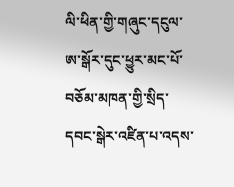ལི་ཕིན་གྱི་གཞུང་དངུལ་ཨ་སྒོར་དུང་ཕྱུར་མང་པོ་བཅོམ་མཁན་གྱི་སྲིད་དབང་སྒེར་འཛིན་པ་འདས་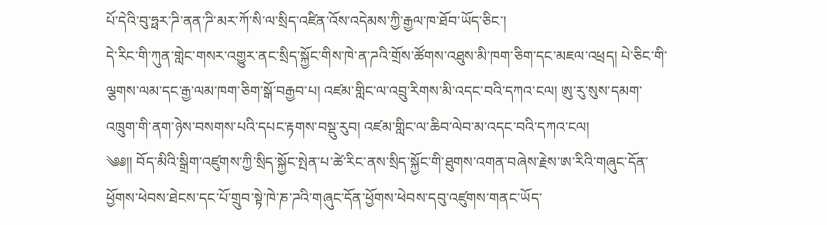པོ་དེའི་བུ་ཧྥར་ཌི་ནན་ཌི་མར་ཀོ་སི་ལ་སྲིད་འཛིན་འོས་འདེམས་ཀྱི་རྒྱལ་ཁ་ཐོབ་ཡོད་ཅིང་།
དེ་རིང་གི་ཀུན་གླེང་གསར་འགྱུར་ནང་སྲིད་སྐྱོང་གིས་ཁེ་ན་ཌའི་གྲོས་ཚོགས་འཐུས་མི་ཁག་ཅིག་དང་མཇལ་འཕྲད། པེ་ཅིང་གི་ལྕགས་ལམ་དང་རྒྱ་ལམ་ཁག་ཅིག་སྒོ་བརྒྱབ་པ། འཛམ་གླིང་ལ་འབྲུ་རིགས་མི་འདང་བའི་དཀའ་ངལ། ཨུ་རུ་སུས་དམག་འཁྲུག་གི་ནག་ཉེས་བསགས་པའི་དཔང་རྟགས་བསྡུ་རུབ། འཛམ་གླིང་ལ་ཆིབ་ལེབ་མ་འདང་བའི་དཀའ་ངལ།
༄༅།། བོད་མིའི་སྒྲིག་འཛུགས་ཀྱི་སྲིད་སྐྱོང་སྤེན་པ་ཚེ་རིང་ནས་སྲིད་སྐྱོང་གི་ཐུགས་འགན་བཞེས་རྗེས་ཨ་རིའི་གཞུང་དོན་ཕྱོགས་ཕེབས་ཐེངས་དང་པོ་གྲུབ་སྟེ་ཁེ་ཎ་ཌའི་གཞུང་དོན་ཕྱོགས་ཕེབས་དབུ་འཛུགས་གནང་ཡོད་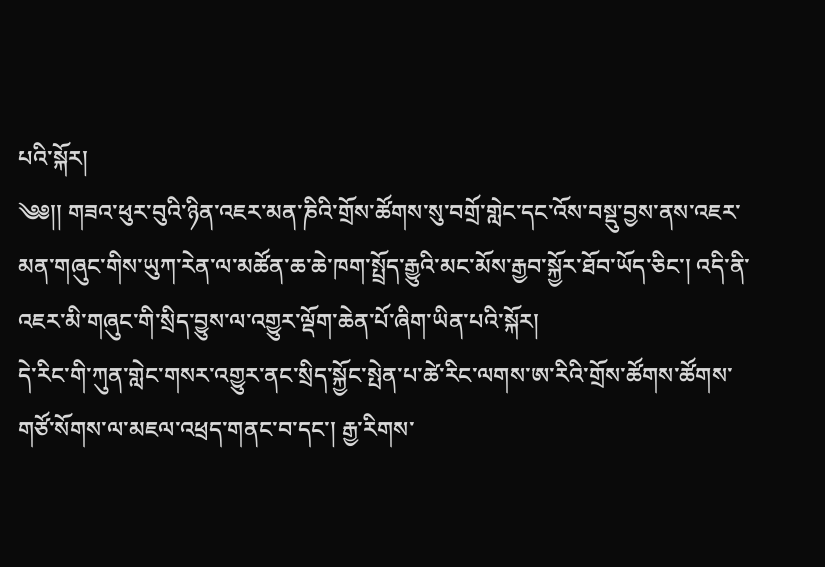པའི་སྐོར།
༄༅།། གཟའ་ཕུར་བུའི་ཉིན་འཇར་མན་ཎིའི་གྲོས་ཚོགས་སུ་བགྲོ་གླེང་དང་འོས་བསྡུ་བྱས་ནས་འཇར་མན་གཞུང་གིས་ཡུཀ་རེན་ལ་མཚོན་ཆ་ཆེ་ཁག་སྤྲོད་རྒྱུའི་མང་མོས་རྒྱབ་སྐྱོར་ཐོབ་ཡོད་ཅིང་། འདི་ནི་འཇར་མི་གཞུང་གི་སྲིད་བྱུས་ལ་འགྱུར་ལྡོག་ཆེན་པོ་ཞིག་ཡིན་པའི་སྐོར།
དེ་རིང་གི་ཀུན་གླེང་གསར་འགྱུར་ནང་སྲིད་སྐྱོང་སྤེན་པ་ཚེ་རིང་ལགས་ཨ་རིའི་གྲོས་ཚོགས་ཚོགས་གཙོ་སོགས་ལ་མཇལ་འཕྲད་གནང་བ་དང་། རྒྱ་རིགས་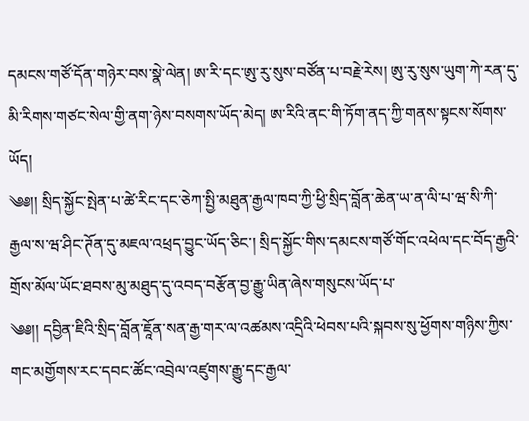དམངས་གཙོ་དོན་གཉེར་བས་སྣེ་ལེན། ཨ་རི་དང་ཨུ་རུ་སུས་བཙོན་པ་བརྗེ་རེས། ཨུ་རུ་སུས་ཡུག་ཀེ་རན་དུ་མི་རིགས་གཙང་སེལ་གྱི་ནག་ཉེས་བསགས་ཡོད་མེད། ཨ་རིའི་ནང་གི་ཏོག་ནད་ཀྱི་གནས་སྟངས་སོགས་ཡོད།
༄༅།། སྲིད་སྐྱོང་སྤེན་པ་ཚེ་རིང་དང་ཅེཀ་སྤྱི་མཐུན་རྒྱལ་ཁབ་ཀྱི་ཕྱི་སྲིད་བློན་ཆེན་ཡ་ན་ལི་པ་ཝ་སི་ཀི་རྒྱལ་ས་ཝ་ཤིང་ཊོན་དུ་མཇལ་འཕྲད་བྱུང་ཡོད་ཅིང་། སྲིད་སྐྱོང་གིས་དམངས་གཙོ་གོང་འཕེལ་དང་བོད་རྒྱའི་གྲོས་མོལ་ཡོང་ཐབས་མུ་མཐུད་དུ་འབད་བརྩོན་བྱ་རྒྱུ་ཡིན་ཞེས་གསུངས་ཡོད་པ་
༄༅།། དབྱིན་ཇིའི་སྲིད་བློན་ཇཱོན་སན་རྒྱ་གར་ལ་འཚམས་འདྲིའི་ཕེབས་པའི་སྐབས་སུ་ཕྱོགས་གཉིས་ཀྱིས་གང་མགྱོགས་རང་དབང་ཚོང་འབྲེལ་འཛུགས་རྒྱུ་དང་རྒྱལ་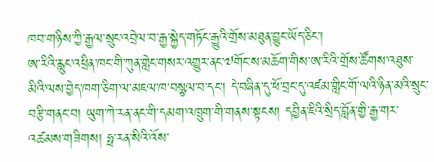ཁབ་གཉིས་ཀྱི་རྒྱལ་སྲུང་འབྲེལ་བ་རྒྱ་སྐྱེད་གཏོང་རྒྱུའི་གྲོས་མཐུན་བྱུང་ཡོད་ཅིང་།
ཨ་རིའི་རླུང་འཕྲིན་ཁང་གི་ཀུན་གླེང་གསར་འགྱུར་ནང་༧གོང་ས་མཆོག་གིས་ཨ་རིའི་གྲོས་ཚོགས་འཐུས་མིའི་ལས་བྱེད་ཁག་ཅིག་ལ་མཇལ་ཁ་བསྩལ་བ་དང་། དེ་བཞིན་དུ་ཕོ་བྲང་དུ་འཛམ་གླིང་གོ་ལའི་ཉིན་མའི་སྲུང་བརྩི་གནང་བ། ཡུག་ཀེ་རན་ནང་གི་དམག་འཁྲུག་གི་གནས་སྟངས། དབྱིན་ཇིའི་སྲིད་བློན་གྱི་རྒྱ་གར་འཚམས་གཟིགས། ཧྥ་རན་སིའི་འོས་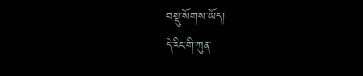བསྡུ་སོགས་ཡོད།
དེ་རིང་གི་ཀུན་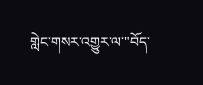གླེང་གསར་འགྱུར་ལ་"བོད་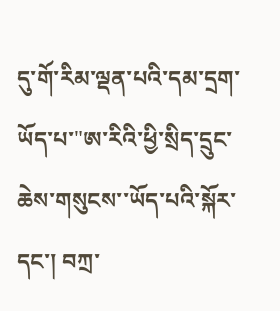དུ་གོ་རིམ་ལྡན་པའི་དམ་དྲག་ཡོད་པ་"ཨ་རིའི་ཕྱི་སྲིད་དྲུང་ཆེས་གསུངས་་ཡོད་པའི་སྐོར་དང་། བཀྲ་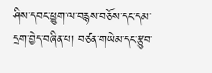ཤིས་དབང་ཕྱུག་ལ་བརྙས་བཅོས་དང་དམ་དྲག་བྱེད་བཞིན་པ། བཙན་གཡེམ་དང་རྩུབ་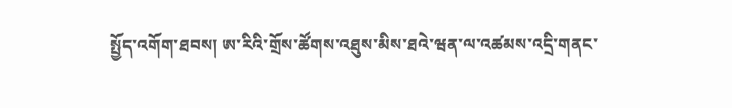སྤྱོད་འགོག་ཐབས། ཨ་རིའི་གྲོས་ཚོགས་འཐུས་མིས་ཐའེ་ཝན་ལ་འཚམས་འདྲི་གནང་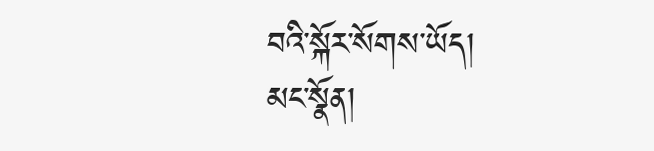བའི་སྐོར་སོགས་ཡོད།
མང་སྣོན།